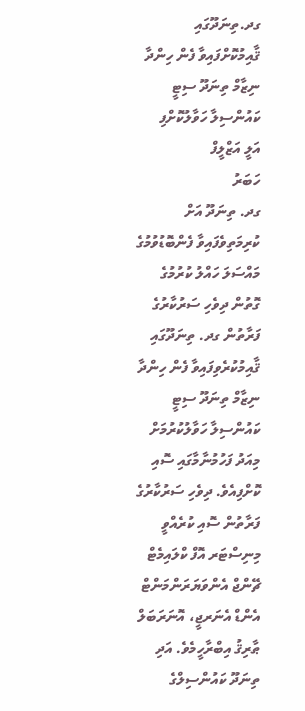ގދ.ތިނަދޫގައި ޤާއިމުކޮށްފައިވާ ފެން ހިންދާ ނިޒާމް ތިނަދޫ ސިޓީ ކައުންސިލާ ހަވާލުކޮށްފި
އަލީ އަޒްލީފް
ހަބަރު
ގދ. ތިނަދޫ އަށް ކުރިމަތިވެފައިވާ ފެންބޮޑުވުމުގެ މައްސަލަ ހައްލު ކުރުމުގެ ގޮތުން ދިވެހި ސަރުކާރުގެ ފަރާތުން ގދ. ތިނަދޫގައި ޤާއިމުކުރެވިފައިވާ ފެން ހިންދާ ނިޒާމް ތިނަދޫ ސިޓީ ކައުންސިލާ ހަވާލުކުރުމަށް މިއަދު ފަހުމުނާމާގައި ސޮއި ކޮށްފިއެވެ. ދިވެހި ސަރުކާރުގެ ފަރާތުން ސޮއި ކުރެއްވީ މިނިސްޓަރ އޮފް ކްލައިމެޓް ޗޭންޖް އެންވަޔަރަންމަންޓް އެންޑް އެނަރޖީ، އޮނަރަބަލް ޠާރިޤު އިބްރާހީމެވެ. އަދި ތިނަދޫ ކައުންސިލްގެ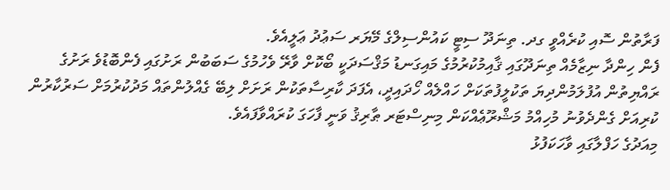ފަރާތުން ސޮއި ކުރެއްވީ ގދ. ތިނަދޫ ސިޓީ ކައުންސިލްގެ މޭޔަރ ސަޢުދު ޢަލީއެވެ.
ފެން ހިންދާ ނިޒާމެއް ތިނަދޫގައި ޤާއިމުކުރުމުގެ މައިގަނޑު މަޤްސަދަކީ ބޯކޮށް ވާރޭ ވެހުމުގެ ސަބަބުން ރަށުގައި ފެންބޮޑުވެ ރަށުގެ ރައްޔިތުން އުފުލަމުންދިޔަ ތަކުލީފުތަކަށް ހައްލެއް ހޯދައިދީ، އެފަދަ ކާރިސާތަކުން ރަށަށް ލިބޭ ގެއްލުންތައް މަދުކުރުމަށް ސަރުކާރުން ކުރިއަށް ގެންދެވުނު މުހިއްމު މަޝްރޫޢެއްކަން މިނިސްޓަރ ޠާރިޤު ވަނީ ފާހަގަ ކުރައްވާފައެވެ.
މިއަދުގެ ހަފްލާގައި ވާހަކަފުޅު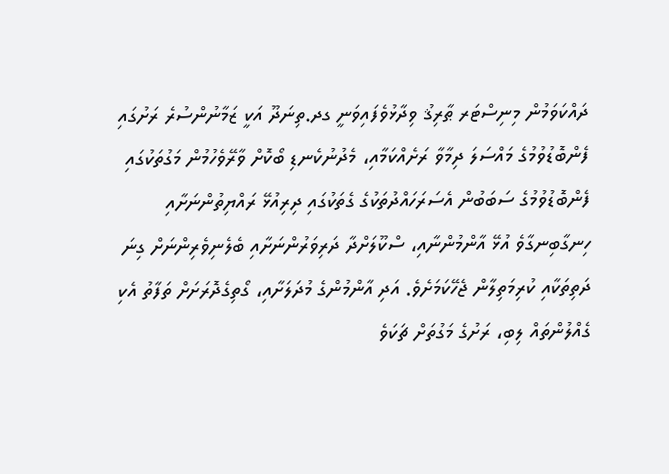ދައްކަވަމުން މިނިސްޓަރ ޠާރިޤު ވިދާޅުވެފައިވަނީ ގދ.ތިނަދޫ އަކީ ޒަމާނުންސުރެ ރަށުގައި ފެންބޮޑުވުމުގެ މައްސަލަ ދިމާވާ ރަށެއްކަމާއި، މެދުނުކެނޑި ބޯކޮށް ވާރޭވެހުމުން މަގުތަކުގައި ފެންބޮޑުވުމުގެ ސަބަބުން އެސަރަހައްދުތަކުގެ ގެތަކުގައި ދިރިއުޅޭ ރައްޔިތުންނަށާއި ހިނގާބިނގާވެ އުޅޭ އާންމުންނާއި، ސްކޫލަށްދާ ދަރިވަރުންނަށާއި ބެލެނިވެރިންނަށް ގިނަ ދަތިތަކާއި ކުރިމަތިލާން ޖެހޭކަމަށެވެ. އަދި އާންމުންގެ މުދަލަށާއި، ގޯތިގެދޮރަށަށް ތަފާތު އެކި ގެއްލުންތައް ލިބި، ރަށުގެ މަގުތަށް ޗަކަވެ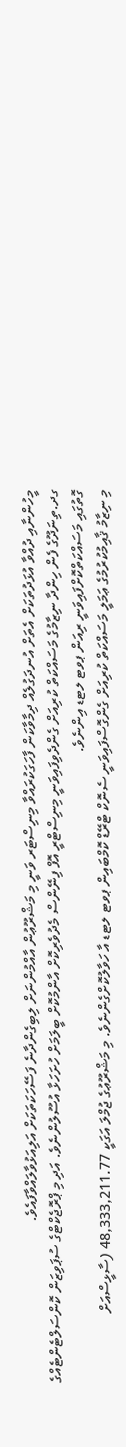މީހުންނާއި ދުއްވާ އުޅަދުތަކަށް އެތަށް އުނދަގުލެއް ދިމާވާކަން ފާހަގަކުރައްވާ މިނިސްޓަރ ވަނީ މި މަޝްރޫޢުން އާއްމުންނަށް ލިބިގެންދާނެ ފަސޭހަކަތަކަށް އަލިއަޅުވާލައްވާފައެވެ.
ގދ.ތިނަދޫގެ ފެން ހިންދާ ނިޒާމުގެ މަސައްކަތް ކުރިއަށް ގެންދެވިފައިވަނީ މިނިސްޓްރީ އޮފް ފިނޭންސް މެދުވެރިކޮށް އާންމުކޮށް ބީލަމަށް ހުށަހަޅާ އުސޫލުންނެވެ. އަދި މި ޕްރޮޖެކްޓްގެ ސުޕަވިޒަން ކޮންސަލްޓެންޓެއްގެ ގޮތުގައި މަސައްކަތްކޮށްފައިވަނީ ރިއަން ޕވޓ ލޓޑ އިންނެވެ.
މި ނިޒާމު ޤާއިމުކުރުމުގެ ޢަމަލީ މަސައްކަތް ކުރިއަށް ގެންގޮސްފައިވަނީ ސެނޮކް ޓްރޭޑް ކޮމްބައިން ޕވޓ ލޓޑ އާ ހަވާލުކޮށްގެންނެވެ. މި މަޝްރޫޢުގެ ޖުމްލަ އަގަކީ 48,333,211.77 (ސާޅީސްއަށް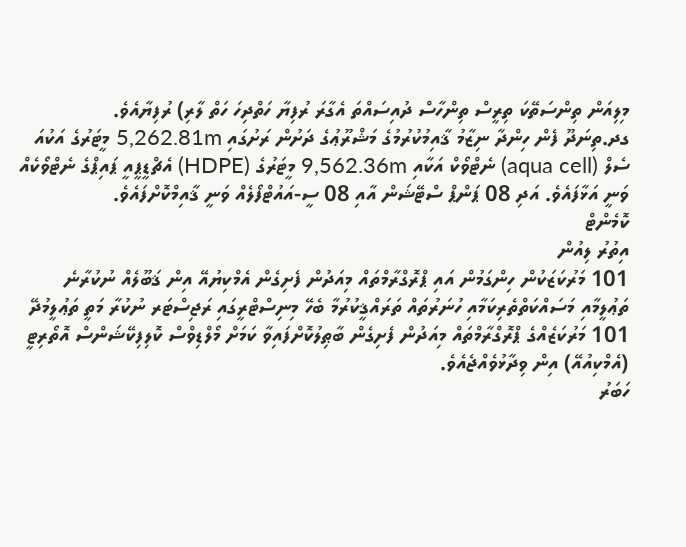މިލިއަން ތިންސަތޭކަ ތިރީސް ތިންހާސް ދުއިސައްތަ އެގާރަ ރުފިޔާ ހަތްދިހަ ހަތް ލާރި) ރުފިޔާއެވެ.
ގދ.ތިނަދޫ ފެން ހިންދާ ނިޒާމު ޤާއިމުކުރުމުގެ މަޝްރޫޢުގެ ދަށުން ރަށުގައި 5,262.81m މީޓަރުގެ އަކުއަ ސެލް (aqua cell) ނެޓްވޯކް އަކާއި 9,562.36m މީޓަރުގެ (HDPE) އެޗްޑީޕީއީ ޕައިޕްގެ ނެޓްވޯކެއް ވަނީ އަޅާފައެވެ. އަދި 08 ޕަންޕް ސްޓޭޝަން އާއި 08 ސީ-އައުޓްފޯލެއް ވަނީ ޤާއިމްކޮށްފައެވެ.
ކޮމެންޓް
އިތުރު ލިއުން
101 މަރުކަޒަކުން ހިންގަމުން އައި ޕްރޮގްރާމްތައް މިއަދުން ފެށިގެން އެމްކިޔުއޭ އިން ޤަބޫލެއް ނުކުރާނެ
ތަޢުލީމާއި މަސައްކަތްތެރިކަމާއި ހުނަރުތައް ތަރައްޤީކުރުމާ ބެހޭ މިނިސްޓްރީގައި ރަޖިސްޓަރ ނުކުރާ މަތީ ތަޢުލީމުދޭ 101 މަރުކަޒެއްގެ ޕްރޮގްރާމްތައް މިއަދުން ފެށިގެން ބާޠިލުކޮށްފައިވާ ކަމަށް މޯލްޑިވްސް ކޮލިފިކޭޝަންސް އޮތޯރިޓީ (އެމްކިއުއޭ) އިން ވިދާޅުވެއްޖެއެވެ.
ހަބަރު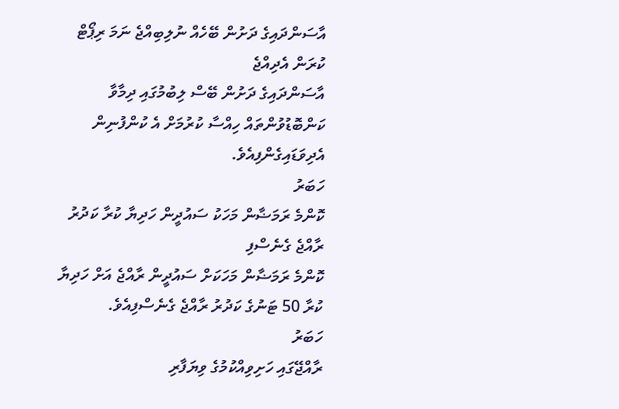އާސަންދައިގެ ދަށުން ބޭހެއް ނުލިބިއްޖެ ނަމަ ރިޕޯޓް ކުރަން އެދިއްޖެ
އާސަންދައިގެ ދަށުން ބޭސް ލިބުމުގައި ދިމާވާ ކަންބޮޑުވުންތައް ހިއްސާ ކުރުމަށް އެ ކުންފުނިން އެދިވަޑައިގެންފިއެވެ.
ހަބަރު
ކޮންމެ ރަމަޟާން މަހަކު ސައުދީން ހަދިޔާ ކުރާ ކަދުރު ރާއްޖެ ގެނެސްފި
ކޮންމެ ރަމަޟާން މަހަކަށް ސައުދީން ރާއްޖެ އަށް ހަދިޔާ ކުރާ 50 ޓަނުގެ ކަދުރު ރާއްޖެ ގެނެސްފިއެވެ.
ހަބަރު
ރާއްޖޭގައި ހަށިވިއްކުމުގެ ވިޔަފާރި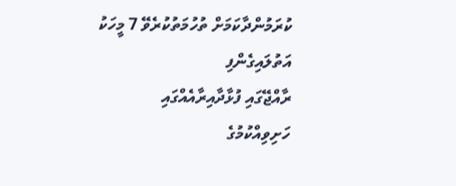ކުރަމުންދާކަމަށް ތުހުމަތުކުރެވޭ 7 މީހަކު އަތުލައިގެންފި
ރާއްޖޭގައި ފުޅާދާއިރާއެއްގައި ހަށިވިއްކުމުގެ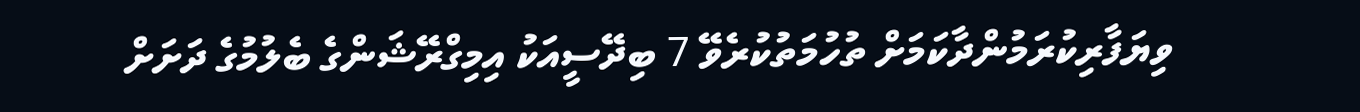ވިޔަފާރިކުރަމުންދާކަމަށް ތުހުމަތުކުރެވޭ 7 ބިދޭސީއަކު އިމިގްރޭޝަންގެ ބެލުމުގެ ދަށަށް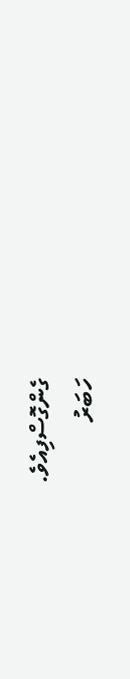ގެންގޮސްފިއެވެ.
ހަބަރު